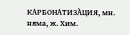КАРБОНАТИЗА̀ЦИЯ, мн. няма, ж. Хим.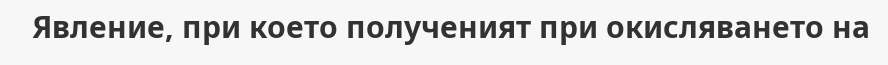Явление, при което полученият при окисляването на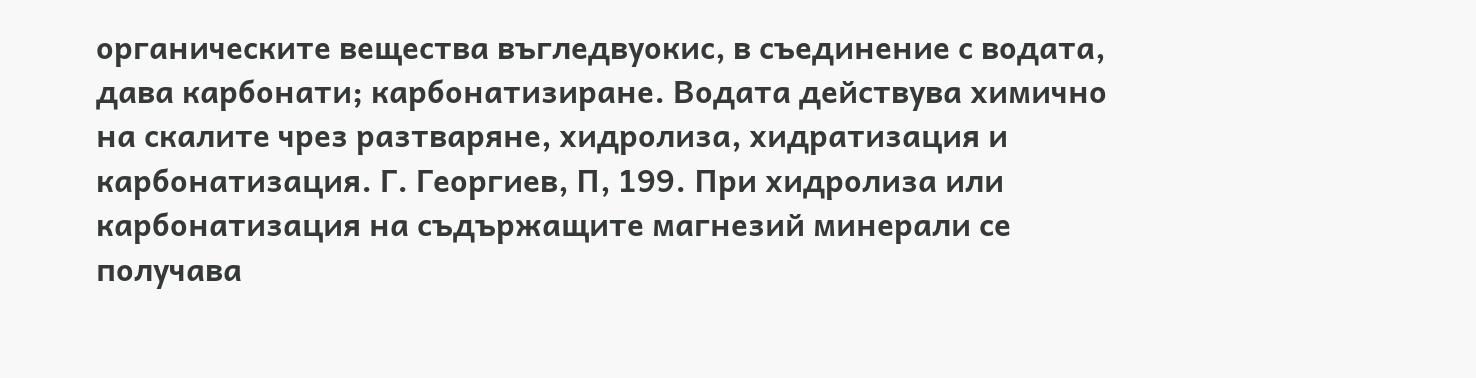органическите вещества въгледвуокис, в съединение с водата, дава карбонати; карбонатизиране. Водата действува химично на скалите чрез разтваряне, хидролиза, хидратизация и карбонатизация. Г. Георгиев, П, 199. При хидролиза или карбонатизация на съдържащите магнезий минерали се получава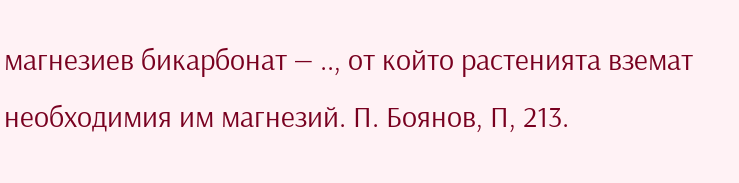магнезиев бикарбонат — .., от който растенията вземат необходимия им магнезий. П. Боянов, П, 213.